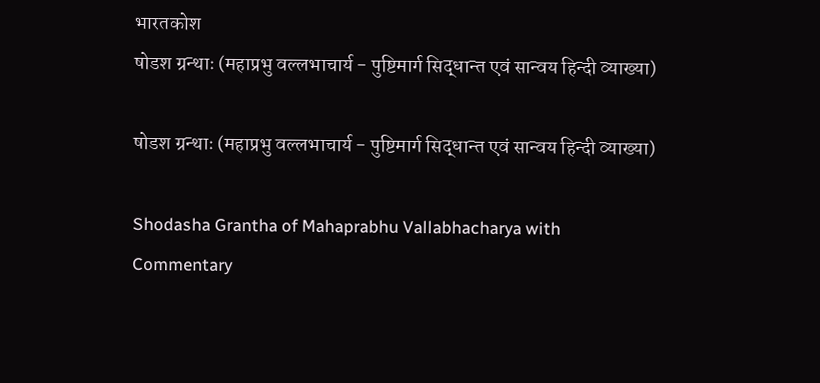भारतकोश
षोडश ग्रन्थाः (महाप्रभु वल्लभाचार्य - पुष्टिमार्ग सिद्धान्त एवं सान्वय हिन्दी व्याख्या)

षोडश ग्रन्थाः (महाप्रभु वल्लभाचार्य - पुष्टिमार्ग सिद्धान्त एवं सान्वय हिन्दी व्याख्या)

Shodasha Grantha of Mahaprabhu Vallabhacharya with Commentary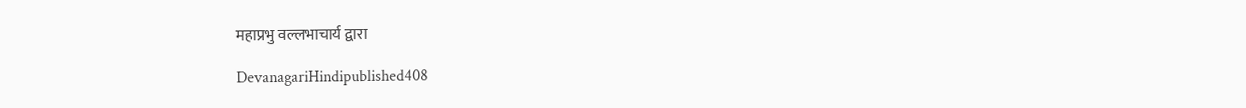महाप्रभु वल्लभाचार्य द्वारा

DevanagariHindipublished408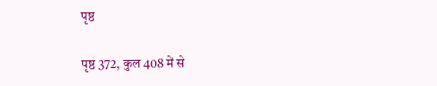पृष्ठ

पृष्ठ 372, कुल 408 में से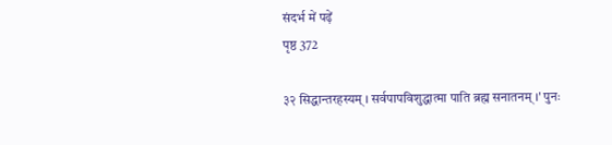संदर्भ में पढ़ें
पृष्ठ 372

३२ सिद्धान्तरहस्यम् । सर्वपापविशुद्धात्मा पाति ब्रह्म सनातनम् ।' पुनः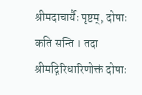श्रीमदाचार्यैः पृष्टम्, दोषाः कति सन्ति । तदा श्रीमद्गिरिधारिणोक्तं दोषाः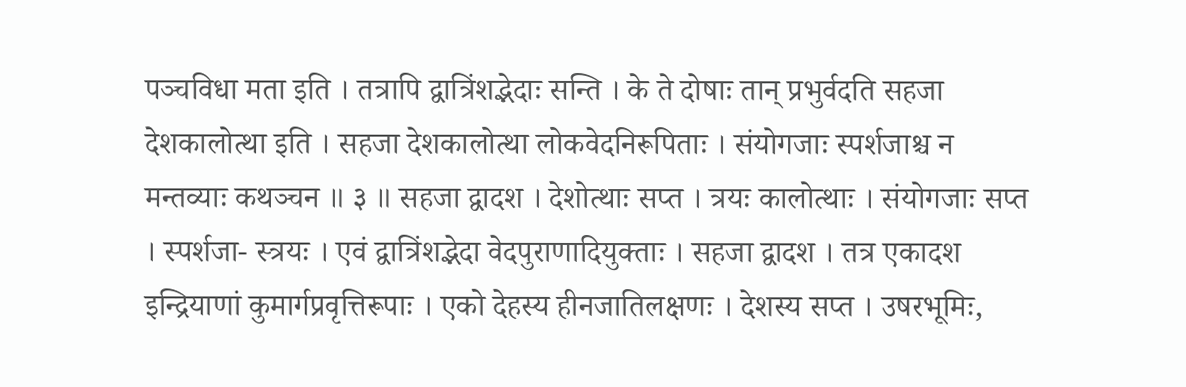पञ्चविधा मता इति । तत्रापि द्वात्रिंशद्भेदाः सन्ति । के ते दोषाः तान् प्रभुर्वदति सहजा देशकालोत्था इति । सहजा देशकालोत्था लोकवेदनिरूपिताः । संयोगजाः स्पर्शजाश्च न मन्तव्याः कथञ्चन ॥ ३ ॥ सहजा द्वादश । देशोत्थाः सप्त । त्रयः कालोत्थाः । संयोगजाः सप्त । स्पर्शजा- स्त्रयः । एवं द्वात्रिंशद्भेदा वेदपुराणादियुक्ताः । सहजा द्वादश । तत्र एकादश इन्द्रियाणां कुमार्गप्रवृत्तिरूपाः । एको देहस्य हीनजातिलक्षणः । देशस्य सप्त । उषरभूमिः,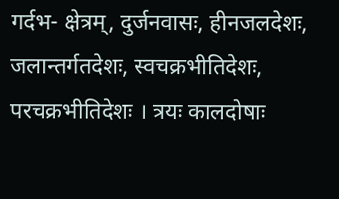गर्दभ- क्षेत्रम्, दुर्जनवासः, हीनजलदेशः, जलान्तर्गतदेशः, स्वचक्रभीतिदेशः, परचक्रभीतिदेशः । त्रयः कालदोषाः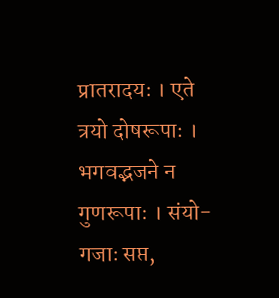प्रातरादयः । एते त्रयो दोषरूपाः । भगवद्भजने न गुणरूपाः । संयो- गजाः सप्त,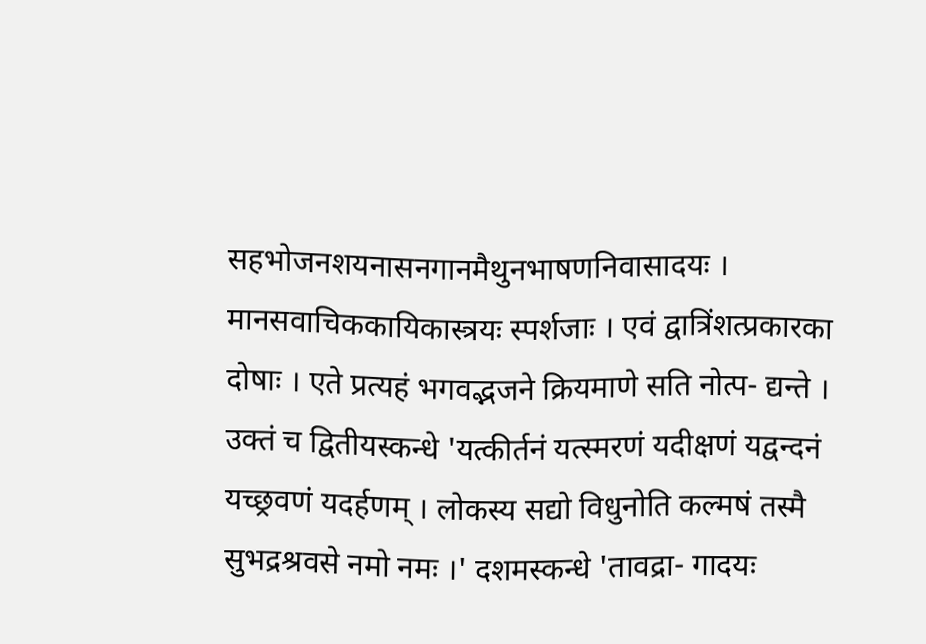सहभोजनशयनासनगानमैथुनभाषणनिवासादयः । मानसवाचिककायिकास्त्रयः स्पर्शजाः । एवं द्वात्रिंशत्प्रकारका दोषाः । एते प्रत्यहं भगवद्भजने क्रियमाणे सति नोत्प- द्यन्ते । उक्तं च द्वितीयस्कन्धे 'यत्कीर्तनं यत्स्मरणं यदीक्षणं यद्वन्दनं यच्छ्रवणं यदर्हणम् । लोकस्य सद्यो विधुनोति कल्मषं तस्मै सुभद्रश्रवसे नमो नमः ।' दशमस्कन्धे 'तावद्रा- गादयः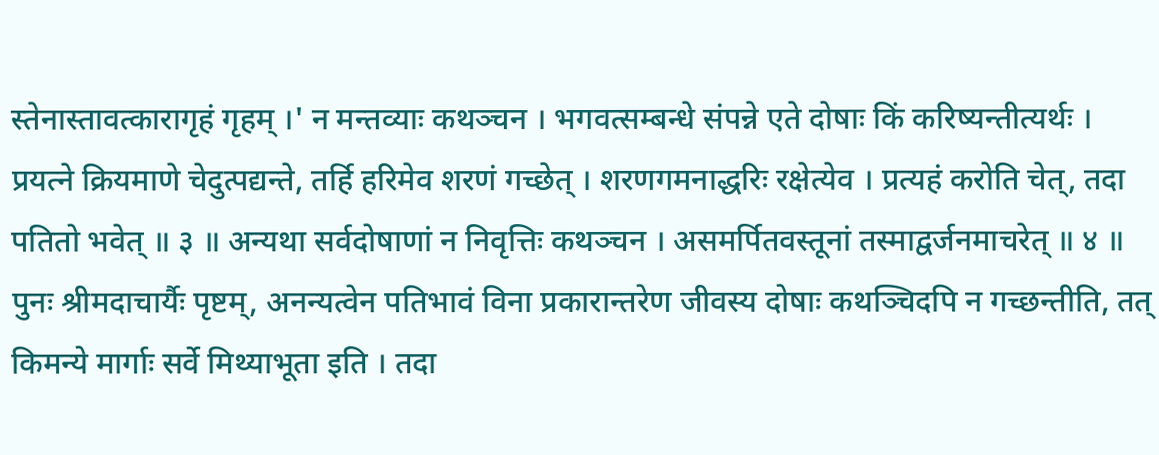स्तेनास्तावत्कारागृहं गृहम् ।' न मन्तव्याः कथञ्चन । भगवत्सम्बन्धे संपन्ने एते दोषाः किं करिष्यन्तीत्यर्थः । प्रयत्ने क्रियमाणे चेदुत्पद्यन्ते, तर्हि हरिमेव शरणं गच्छेत् । शरणगमनाद्धरिः रक्षेत्येव । प्रत्यहं करोति चेत्, तदा पतितो भवेत् ॥ ३ ॥ अन्यथा सर्वदोषाणां न निवृत्तिः कथञ्चन । असमर्पितवस्तूनां तस्माद्वर्जनमाचरेत् ॥ ४ ॥ पुनः श्रीमदाचार्यैः पृष्टम्, अनन्यत्वेन पतिभावं विना प्रकारान्तरेण जीवस्य दोषाः कथञ्चिदपि न गच्छन्तीति, तत् किमन्ये मार्गाः सर्वे मिथ्याभूता इति । तदा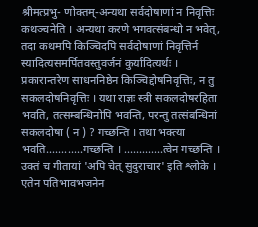श्रीमत्प्रभु- णोक्तम्-अन्यथा सर्वदोषाणां न निवृत्तिः कथञ्चनेति । अन्यथा करणे भगवत्संबन्धो न भवेत्, तदा कथमपि किञ्चिदपि सर्वदोषाणां निवृत्तिर्न स्यादित्यसमर्पितवस्तुवर्जनं कुर्यादित्यर्थः । प्रकारान्तरेण साधननिष्ठेन किञ्चिद्दोषनिवृत्तिः, न तु सकलदोषनिवृत्तिः । यथा राज्ञः स्त्री सकलदोषरहिता भवति, तत्सम्बन्धिनोपि भवन्ति, परन्तु तत्संबन्धिनां सकलदोषा ( न ) ? गच्छन्ति । तथा भक्त्या भवति............गच्छन्ति । .............त्वेन गच्छन्ति । उक्तं च गीतायां 'अपि चेत् सुदुराचार' इति श्लोके । एतेन पतिभावभजनेन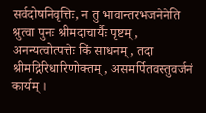सर्वदोषनिवृत्तिः, न तु भावान्तरभजनेनेति श्रुत्वा पुनः श्रीमदाचार्यैः पृष्टम्, अनन्यत्वोत्पत्तेः किं साधनम्, तदा श्रीमद्गिरिधारिणोक्तम्, असमर्पितवस्तुवर्जनं कार्यम् ।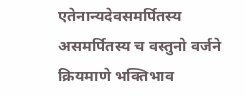एतेनान्यदेवसमर्पितस्य असमर्पितस्य च वस्तुनो वर्जने क्रियमाणे भक्तिभाव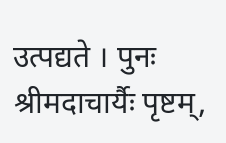उत्पद्यते । पुनः श्रीमदाचार्यैः पृष्टम्,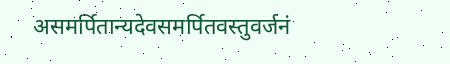असमर्पितान्यदेवसमर्पितवस्तुवर्जनं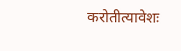करोतीत्यावेशः